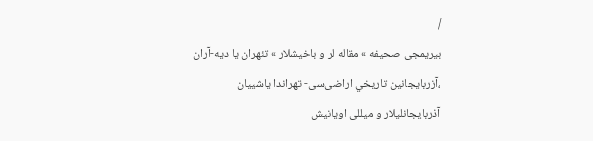/
بیریمجی صحیفه » مقاله لر و باخیشلار » تئهران يا ديه-آران ،آزربایجانین تاريخي اراضی‌سی- تهراندا یاشییان آذربایجانلیلار و میللی اویانیش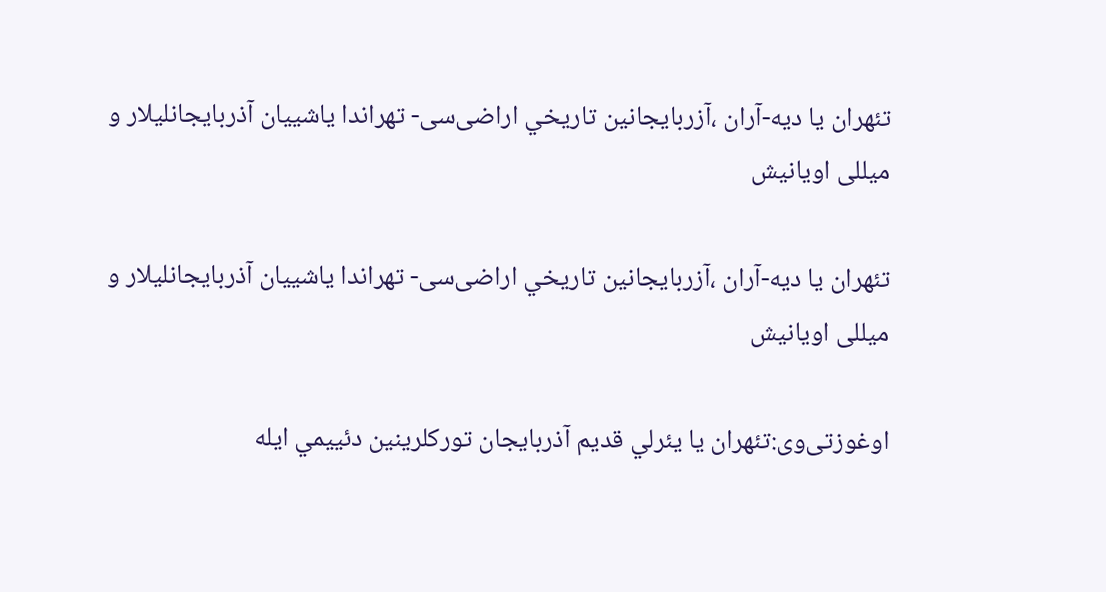تئهران يا ديه-آران ،آزربایجانین تاريخي اراضی‌سی- تهراندا یاشییان آذربایجانلیلار و میللی اویانیش

تئهران يا ديه-آران ،آزربایجانین تاريخي اراضی‌سی- تهراندا یاشییان آذربایجانلیلار و میللی اویانیش

اوغوزتی‌وی:تئهران يا يئرلي قدیم آذربايجان تورکلرينين دئييمي ايله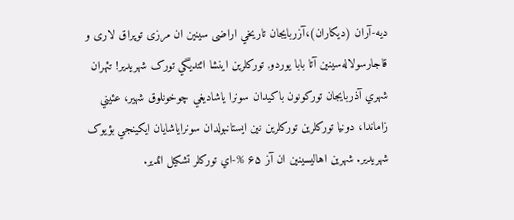ديه-آران (ديکاران)،آزربایجان تاريخي اراضی‌ سینین ان مرزی توپراق لاری و قاجارسولاله‌سينين آتا بابا یوردو, تورکلرين اينشا ائتديگي تورک شهريدير! تئهران شهري آذربايجان تورکونون باکيدان سونرا ياشاديغي چوخونلوق شهير، عئيني زاماندا، دونيا تورکلرين تورکلرين نين ايستانبولدان سونراياشايان ايکينجي بؤيوک شهريدير. شهرين اهاليسينين ان آز ۶۵ %-اي تورکلر تشکيل ائدير.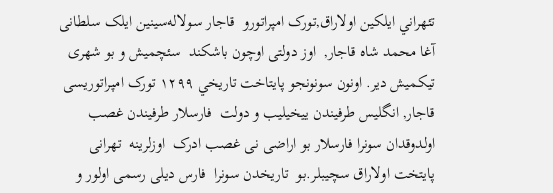تئهراني ايلکين اولاراق,تورک امپراتورو  قاجار سولاله‌سينين ايلک سلطانی  آغا محمد شاه قاجار,  اوز دولتی اوچون باشکند  سئچميش و بو شهری تیکمیش دير. اونون سونونجو پايتاخت تاريخي ۱۲۹۹ تورک امپراتوریسی‌ قاجار, انگلیس طرفیندن ییخیلیب و دولت  فارسلار طرفیندن غصب اولدوقدان سونرا فارسلار بو اراضی‌ نی‌ غصب ادرک  اوزلرینه  تهرانی‌ پایتخت اولاراق سچیبلر.بو  تاریخدن سونرا  فارس دیلی رسمی‌ اولور و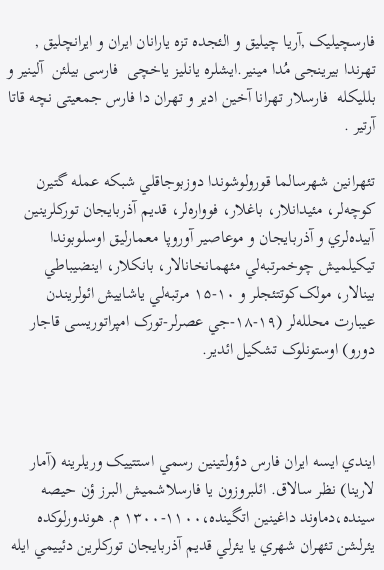فارسچیلیک ,آریا چیلیق و الئجده تزه یارانان ایران و ایرانچلیق , تهرندا بیرینجی مُدا مینیر.ایشلره یانلیز یاخچی  فارسی بیلئن  آلینیر و بللیکله  فارسلار تهرانا آخین ادیر و تهران دا فارس جمعیتی نچه قاتا آرتیر .

تئهرانين شهرسالما قورولوشوندا دوزبوجاقلي شبکه عمله گتيرن کوچه‌لر، مئيدانلار، باغلار، فوواره‌لر، قديم آذربايجان تورکلرينين آبيده‌لري و آذربايجان و موعاصير آوروپا معمارليق اوسلوبوندا تيکيلميش چوخمرتبه‌لي مئهمانخانالار، بانکلار، اينضيباطي بينالار، مولک‌کوتتئجلر و ۱۰-۱۵ مرتبه‌لي ياشاييش ائولريندن عيبارت محلله‌لر (۱۹-۱۸-جي عصرلر-تورک امپراتوریسی‌ قاجار دورو) اوستونلوک تشکيل ائدير.



ايندي ايسه ايران فارس دؤولتينين رسمي استتییک وریلرینه (آمار لارینا) نظر سالاق. ائلبروزون يا فارسلاشميش البرز ؤن حيصه سينده،دماوند داغينين اتگينده،۱۱۰۰-۱۳۰۰ م. هوندورلوکده يئرلشن تئهران شهري يا يئرلي قدیم آذربايجان تورکلرين دئييمي ايله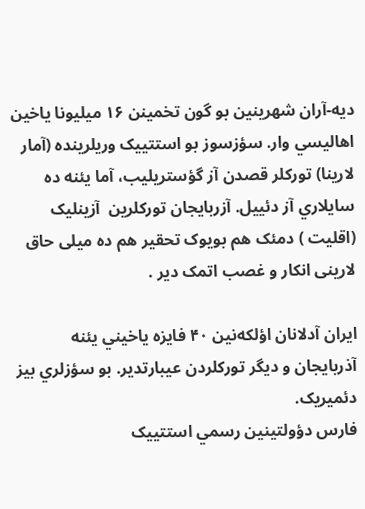ديه-آران شهرينين بو گون تخمينن ۱۶ ميليونا ياخين اهاليسي وار. سؤزسوز بو استتییک وریلرینده (آمار لارینا) تورکلر قصدن آز گؤستريليب، آما يئنه ده سايلاري آز دئييل. آزربایجان تورکلرین  آزینلیک (اقلیت ) دمئک هم بویوک تحقیر هم ده میلی‌ حاق لارینی انکار و غصب اتمک دیر .

ايران آدلانان اؤلکه‌نين ۴۰ فايزه ياخيني يئنه آذربايجان و ديگر تورکلردن عيبارتدير. بو سؤزلري بيز دئميريک.
فارس دؤولتينين رسمي استتییک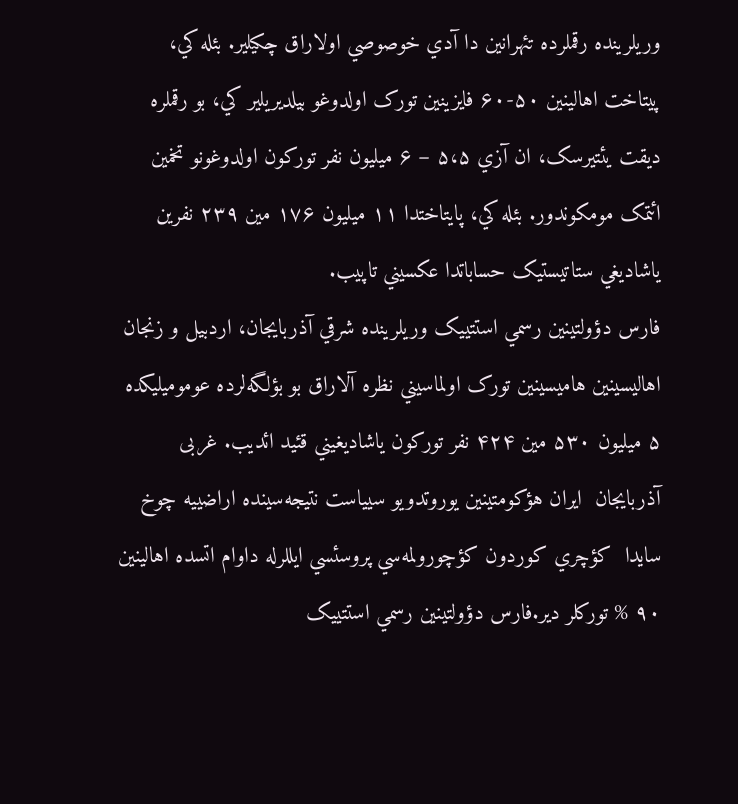وریلرینده رقملرده تئهرانين دا آدي خوصوصي اولاراق چکيلير. بئله کي، پيتاخت اهالينين ۵۰-۶۰ فايزينين تورک اولدوغو بيلديريلير کي، بو رقملره ديقت يئتيرسک، ان آزي ۵،۵ – ۶ ميليون نفر تورکون اولدوغونو تخمين ائتمک مومکوندور. بئله کي، پايتاختدا ۱۱ ميليون ۱۷۶ مين ۲۳۹ نفرين ياشاديغي ستاتيستيک حساباتدا عکسيني تاپيب.
فارس دؤولتينين رسمي استتییک وریلرینده شرقي آذربايجان، اردبيل و زنجان اهاليسينين هاميسينين تورک اولماسيني نظره آلاراق بو بؤلگه‌لرده عوموميليکده ۵ ميليون ۵۳۰ مين ۴۲۴ نفر تورکون ياشاديغيني قئيد ائديب. غربی آذربايجان  ايران هؤکومتينين يوروتدويو سيياست نتيجه‌سينده اراضييه چوخ سايدا  کؤچري کوردون کؤچورولمه‌سي پروسئسي ايللرله داوام اتسده اهالینین ۹۰ % تورکلر دیر.فارس دؤولتينين رسمي استتییک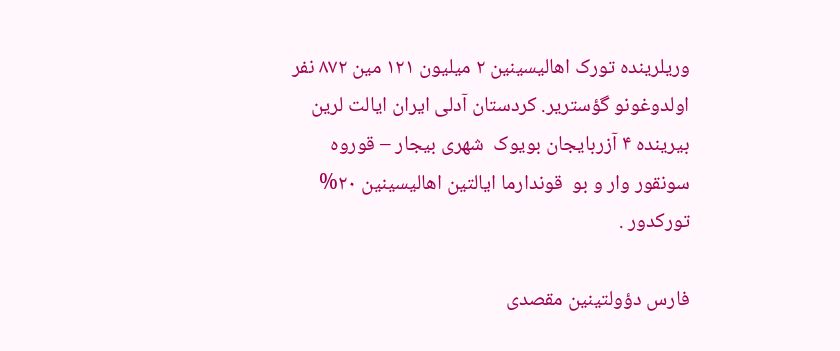وریلرینده تورک اهاليسينين ۲ ميليون ۱۲۱ مين ۸۷۲ نفر اولدوغونو گؤسترير. کردستان آدلی ایران ایالت لرین بیرینده ۴ آزربایجان بویوک  شهری بیجار – قوروه سونقور وار و بو  قوندارما ایالتین اهاليسينين ۲۰% تورکدور .

فارس دؤولتينين مقصدی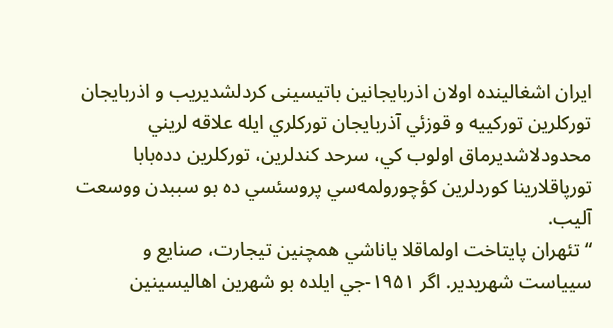ايران اشغالینده اولان اذربایجانین باتیسینی‌ کردلشدیريب و اذربایجان تورکلرين تورکييه و قوزئي آذربايجان تورکلري ايله علاقه لريني محدودلاشديرماق اولوب کي، سرحد کندلرين، تورکلرين دده‌بابا تورپاقلارينا کوردلرين کؤچورولمه‌سي پروسئسي ده بو سببدن ووسعت آليب.
“تئهران پايتاخت اولماقلا ياناشي همچنين تيجارت، صنايع و سيياست شهريدير. اگر ۱۹۵۱-جي ايلده بو شهرين اهاليسينين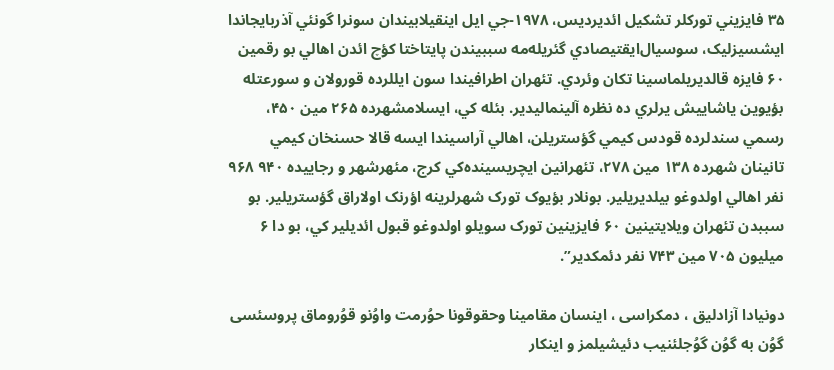۳۵ فايزيني تورکلر تشکيل ائديرديس، ۱۹۷۸-جي ايل اينقيلابيندان سونرا گونئي آذربايجاندا ايشسيزليک، سوسيال‌ايقتيصادي گئريله‌مه سببيندن پايتاختا کؤچ ائدن اهالي بو رقمين ۶۰ فايزه قالديريلماسينا تکان وئردي. تئهران اطرافيندا سون ايللرده قورولان و سورعتله بؤيوين ياشاييش يرلري ده نظره آلينماليدير. بئله کي، ايسلامشهرده ۲۶۵ مين ۴۵۰، رسمي سندلرده قودس کيمي گؤستريلن، اهالي آراسيندا ايسه قالا حسنخان کيمي تانينان شهرده ۱۳۸ مين ۲۷۸، تئهرانين ايچريسينده‌کي کرج، مئهرشهر و رجاييده ۹۴۰ ۹۶۸ نفر اهالي اولدوغو بيلديريلير. بونلار بؤيوک تورک شهرلرينه اؤرنک اولاراق گؤستريلير. بو سببدن تئهران ويلايتينين ۶۰ فايزينين تورک سويلو اولدوغو قبول ائديلير کي، بو دا ۶ ميليون ۷۰۵ مين ۷۴۳ نفر دئمکدير”.

دونیادا آزادلیق ، دمکراسی ، اینسان مقامینا وحقوقونا حوُرمت واوُنو قوُروماق پروسئسی گوُن به گوُن گوُجلئنیب دئیشیلمز و اینکار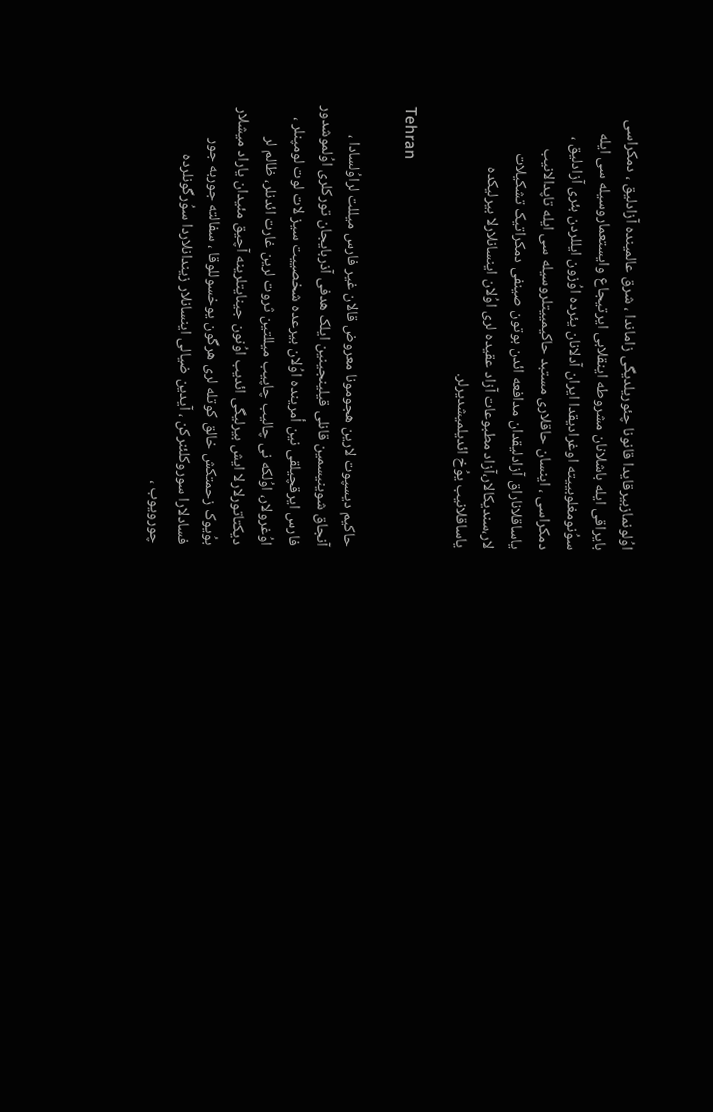اوُلونمازبیرقایدا قانونا چئوریلدیگی زاماندا ، شرق عالمینده آزادلیق ، دمکراسی بایراقی ایله باشلانان مشروطه اینقلابی ایرتیجاع وایستعماروسیله سی ایله سوُنومغلوبییته اوغرادیقدا ایران آدلانان یئرده اوُزون ایللردن بئری آزادلیق ، دمکراسی ، اینسان حاقلاری مستبد حاکیمییتلروسیله سی ایله تاپدالانیب یاساقلاناراق آزادلیقدان مدافعه ائدن بوتون صینفی دمکراتیک تشکیلات لار،سندیکالار،آزاد مطبوعات آزاد عقیده لری اوُلان اینسانلارلا بیرلیکده یاساقلانیب یوُخ ائدیلمیشدیرلر.

Tehran

حاکیم دیسپوت لارین هجومونا معروض قالان غیر فارس میللت لراوُلسادا ، آنجاق شوینیسمین قانلی قیلینجینین ایلک هدفی آذربایجان تورکلری اوُلموشدور فارس ایرقچیلقی نین أمرینده اوُلان بیرعده شخصییت سیز لات لوت لومپنلر ، اوُغرولار، اوُلکه نی چالیب چاپیب میللتین ثروت لرین غارت ائدنلر، ظالم لر دیکتاتورلارلا ایش بیرلیگی ائدیب اوُنون جینایتلرینه آچیق مئیدان یاراد میشلار بوُیوک زحمتکش خالق کوتله لری هرگون یوخسوللوقا ، سفالته جوربه جور فسادلارا سوروکلئنرکن ، آیدین ضیالی اینسانلار زیندانلاردا سوُرگونلرده چورویوب ،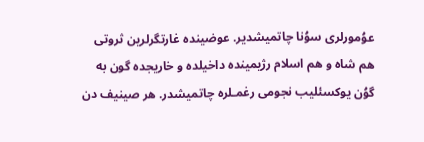عوُمورلری سوُنا چاتمیشدیر. عوضینده غارتگرلرین ثروتی هم شاه و هم اسلام رژیمینده داخیلده و خاریجده گون به گوُن یوکسئلیب نجومی رغمـلره چاتمیشدر. هر صینیف دن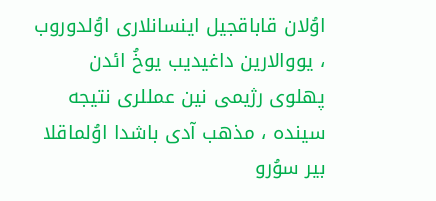اوُلان قاباقجیل اینسانلاری اوُلدوروب ، یووالارین داغیدیب یوخُ ائدن پهلوی رژیمی نین عمللری نتیجه سینده ، مذهب آدی باشدا اوُلماقلا بیر سوُرو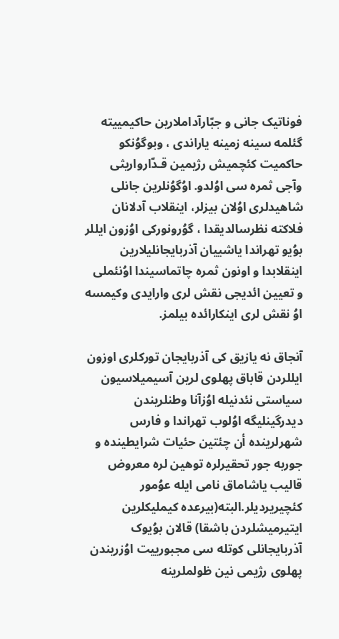فوناتیک جانی و جبّارآداملارین حاکیمییته گئلمه سینه زمینه یاراندی ، وبوگوُنکو حاکمیت کئچمیش رژیمین قـدّارواریثی وآجی ثمره سی اوُلدو. اوُگوُنلرین جانلی شاهیدلری اوُلان بیزلر، اینقلاب آدلانان فلاکته نظرسالدیقدا ، گوُرونورکی اوُزون ایللر بوُیو تهراندا یاشییان آذربایجانلیلارین اینقلابدا و اونون ثمره چاتماسیندا اوُنئملی و تعیین ائدیجی نقش لری وارایدی وکیمسه اوُ نقش لری اینکارائده بیلمز.

آنجاق نه یازیق کی آذربایجان تورکلری اوزون ایللردن قاباق پهلوی لرین آسیمیلاسیون سیاستی نئدنیله اوُزآنا وطنلریندن دیدرگینلیگه اوُلوب تهراندا و فارس شهرلرینده أن چئتین حئیات شرایطینده و جوربه جور تحقیرلره توهین لره معروض قالیب یاشاماق نامی ایله عوُمور کئچیریردیلر.البته(بیرعده کیملیکلرین ایتیرمیشلردن باشقا) قالان بوُیوک آذربایجانلی کوتله سی مجبورییت اوُزریندن پهلوی رژیمی نین ظولملرینه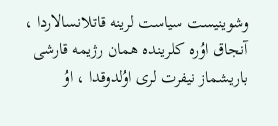وشوینیست سیاست لرینه قاتلانسالاردا ، آنجاق اوُره کلرینده همان رژیمه قارشی باریشماز نیفرت لری اوُلدوقدا ، اوُ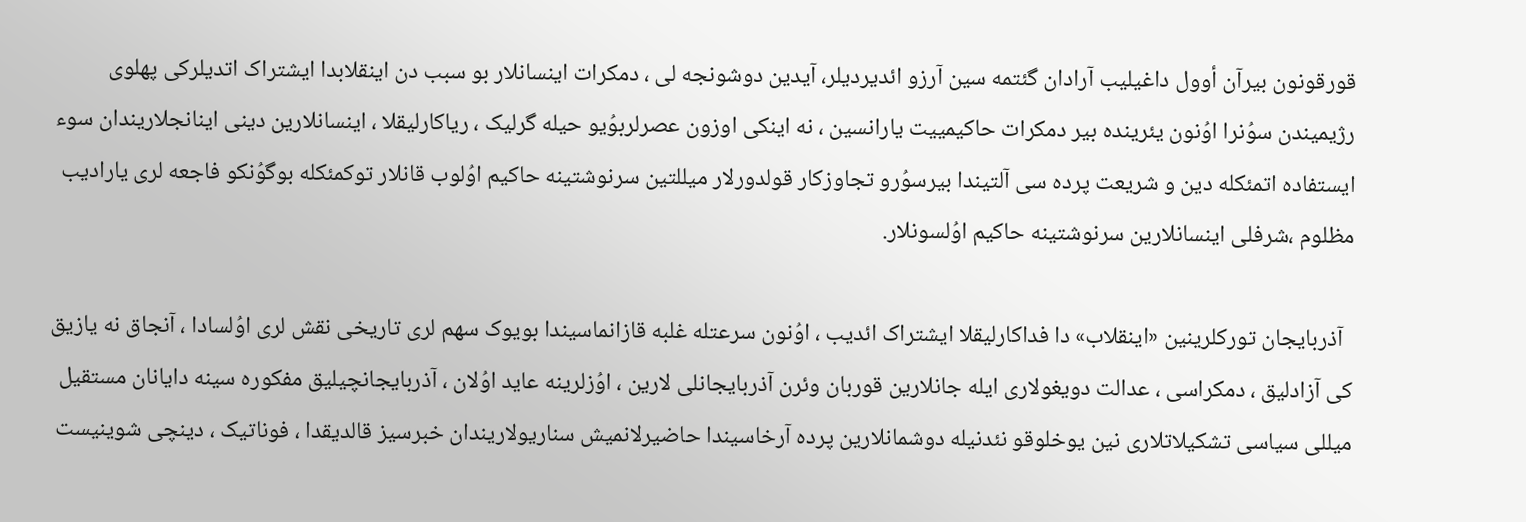قورقونون بیرآن أوول داغیلیب آرادان گئتمه سین آرزو ائدیردیلر، آیدین دوشونجه لی ، دمکرات اینسانلار بو سبب دن اینقلابدا ایشتراک اتدیلرکی پهلوی رژیمیندن سوُنرا اوُنون یئرینده بیر دمکرات حاکیمییت یارانسین ، نه اینکی اوزون عصرلربوُیو حیله گرلیک ، ریاکارلیقلا ، اینسانلارین دینی اینانجلاریندان سوء ایستفاده اتمئکله دین و شریعت پرده سی آلتیندا بیرسوُرو تجاوزکار قولدورلار میللتین سرنوشتینه حاکیم اوُلوب قانلار توکمئکله بوگوُنکو فاجعه لری یارادیب مظلوم ،شرفلی اینسانلارین سرنوشتینه حاکیم اوُلسونلار.

  آذربایجان تورکلرینین «اینقلاب» دا فداکارلیقلا ایشتراک ائدیب ، اوُنون سرعتله غلبه قازانماسیندا بویوک سهم لری تاریخی نقش لری اوُلسادا ، آنجاق نه یازیق کی آزادلیق ، دمکراسی ، عدالت دویغولاری ایله جانلارین قوربان وئرن آذربایجانلی لارین ، اوُزلرینه عاید اوُلان ، آذربایجانچیلیق مفکوره سینه دایانان مستقیل میللی سیاسی تشکیلاتلاری نین یوخلوقو نئدنیله دوشمانلارین پرده آرخاسیندا حاضیرلانمیش سناریولاریندان خبرسیز قالدیقدا ، فوناتیک ، دینچی شوینیست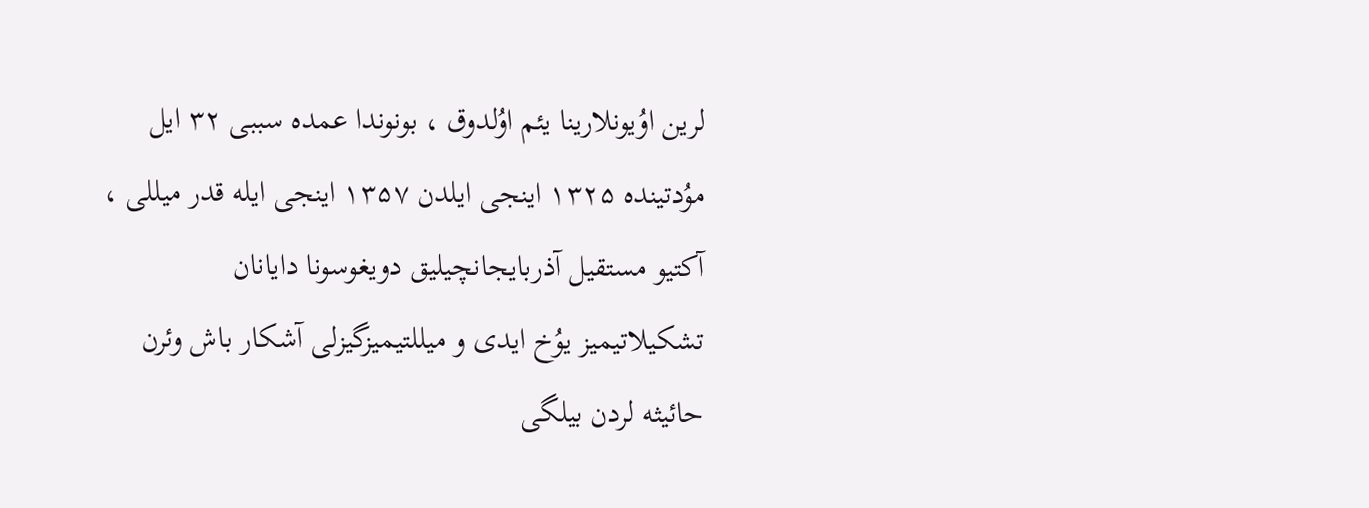لرین اوُیونلارینا یئم اوُلدوق ، بونوندا عمده سببی ۳۲ ایل موُدتینده ۱۳۲۵ اینجی ایلدن ۱۳۵۷ اینجی ایله قدر میللی ، آکتیو مستقیل آذربایجانچیلیق دویغوسونا دایانان تشکیلاتیمیز یوُخ ایدی و میللتیمیزگیزلی آشکار باش وئرن حائیثه لردن بیلگی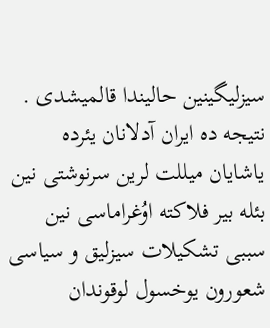سیزلیگینین حالیندا قالمیشدی . نتیجه ده ایران آدلانان یئرده یاشایان میللت لرین سرنوشتی نین بئله بیر فلاکته اوُغراماسی نین سببی تشکیلات سیزلیق و سیاسی شعورون یوخسول لوقوندان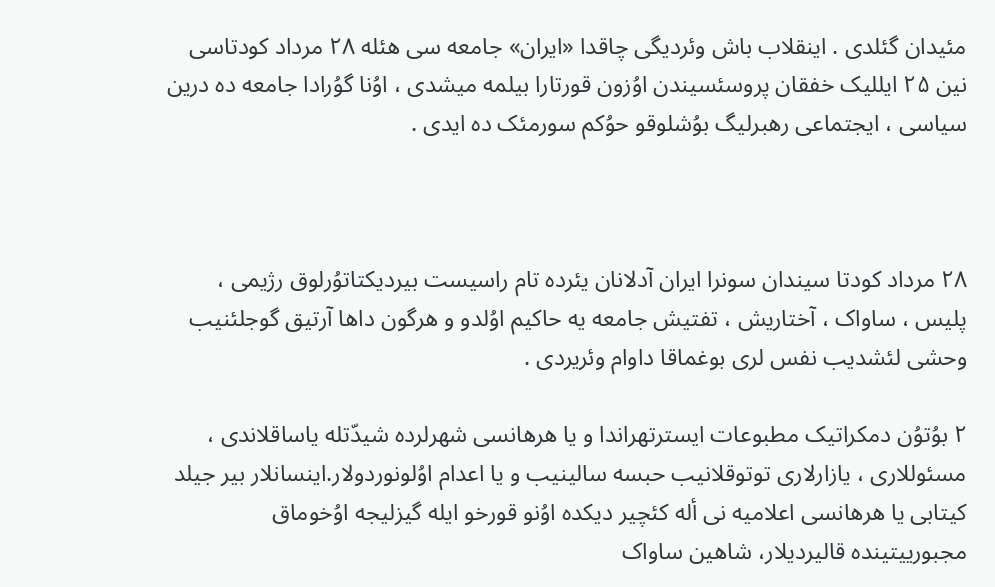مئیدان گئلدی . اینقلاب باش وئردیگی چاقدا «ایران» جامعه سی هئله ۲۸ مرداد کودتاسی نین ۲۵ ایللیک خفقان پروسئسیندن اوُزون قورتارا بیلمه میشدی ، اوُنا گوُرادا جامعه ده درین سیاسی ، ایجتماعی رهبرلیگ بوُشلوقو حوُکم سورمئک ده ایدی .



۲۸ مرداد کودتا سیندان سونرا ایران آدلانان یئرده تام راسیست بیردیکتاتوُرلوق رژیمی ، پلیس ، ساواک ، آختاریش ، تفتیش جامعه یه حاکیم اوُلدو و هرگون داها آرتیق گوجلئنیب وحشی لئشدیب نفس لری بوغماقا داوام وئریردی .

۲ بوُتوُن دمکراتیک مطبوعات ایسترتهراندا و یا هرهانسی شهرلرده شیدّتله یاساقلاندی ، مسئوللاری ، یازارلاری توتوقلانیب حبسه سالینیب و یا اعدام اوُلونوردولار.اینسانلار بیر جیلد کیتابی یا هرهانسی اعلامیه نی أله کئچیر دیکده اوُنو قورخو ایله گیزلیجه اوُخوماق مجبورییتینده قالیردیلار، شاهین ساواک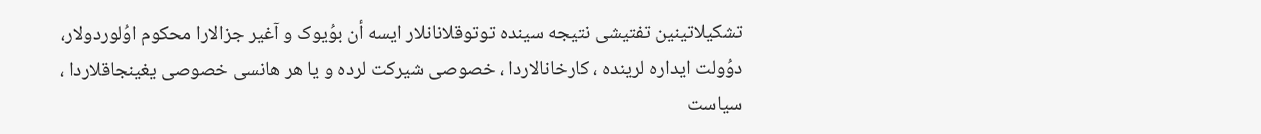تشکیلاتینین تفتیشی نتیجه سینده توتوقلانانلار ایسه أن بوُیوک و آغیر جزالارا محکوم اوُلوردولار، دوُولت ایداره لرینده ، کارخانالاردا ، خصوصی شیرکت لرده و یا هر هانسی خصوصی یغینجاقلاردا ، سیاست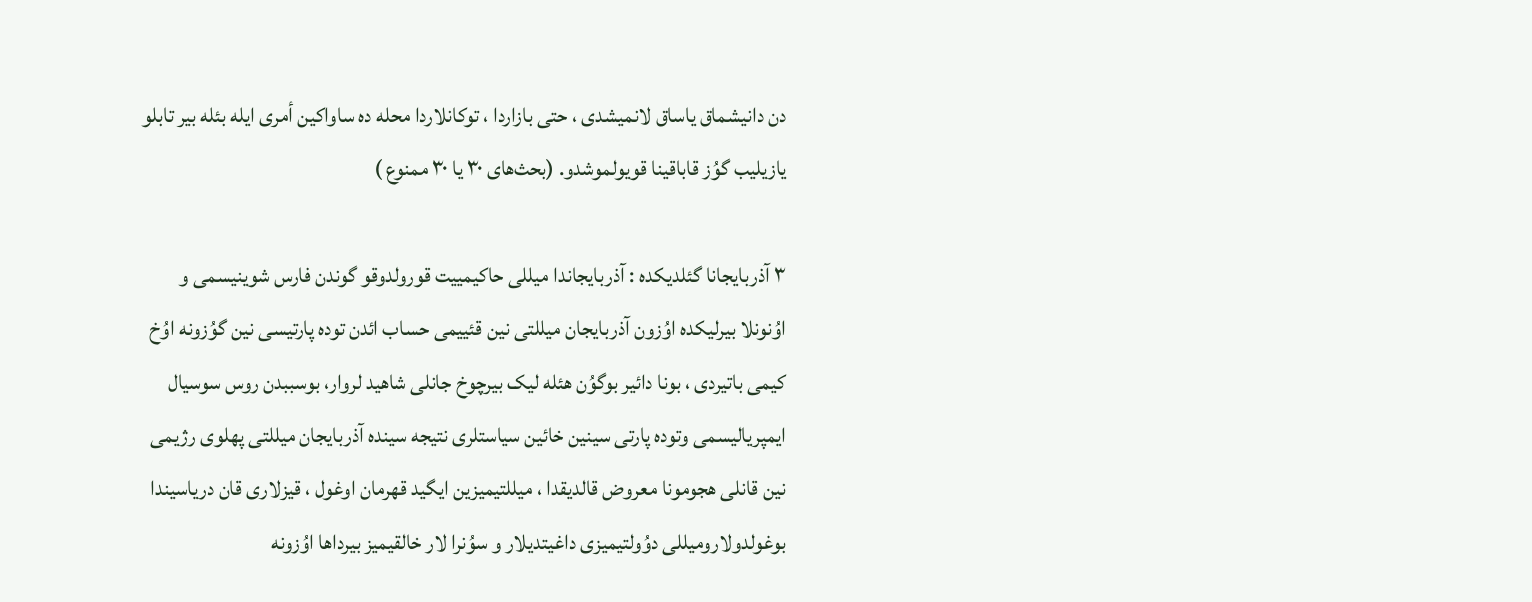دن دانیشماق یاساق لانمیشدی ، حتی بازاردا ، توکانلاردا محله ده ساواکین أمری ایله بئله بیر تابلو یازیلیب گوُز قاباقینا قویولموشدو. (بحث‌های ۳۰ یا ۳۰ ممنوع )

۳ آذربایجانا گئلدیکده : آذربایجاندا میللی حاکیمییت قورولدوقو گوندن فارس شوینیسمی و اوُنونلا بیرلیکده اوُزون آذربایجان میللتی نین قئییمی حساب ائدن توده پارتیسی نین گوُزونه اوُخ کیمی باتیردی ، بونا دائیر بوگوُن هئله لیک بیرچوخ جانلی شاهید لروار، بوسببدن روس سوسیال ایمپریالیسمی وتوده پارتی سینین خائین سیاستلری نتیجه سینده آذربایجان میللتی پهلوی رژیمی نین قانلی هجومونا معروض قالدیقدا ، میللتیمیزین ایگید قهرمان اوغول ، قیزلاری قان دریاسیندا بوغولدولارومیللی دوُولتیمیزی داغیتدیلار و سوُنرا لار خالقیمیز بیرداها اوُزونه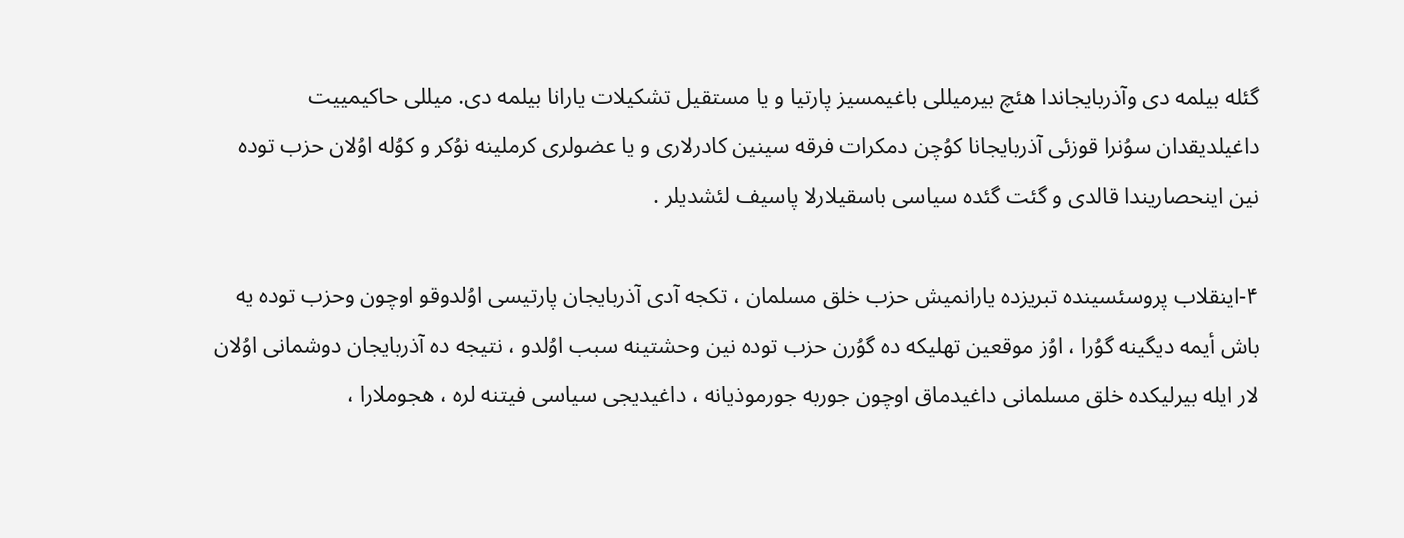گئله بیلمه دی وآذربایجاندا هئچ بیرمیللی باغیمسیز پارتیا و یا مستقیل تشکیلات یارانا بیلمه دی. میللی حاکیمییت داغیلدیقدان سوُنرا قوزئی آذربایجانا کوُچن دمکرات فرقه سینین کادرلاری و یا عضولری کرملینه نوُکر و کوُله اوُلان حزب توده نین اینحصاریندا قالدی و گئت گئده سیاسی باسقیلارلا پاسیف لئشدیلر .

۴-اینقلاب پروسئسینده تبریزده یارانمیش حزب خلق مسلمان ، تکجه آدی آذربایجان پارتیسی اوُلدوقو اوچون وحزب توده یه باش أیمه دیگینه گوُرا ، اوُز موقعین تهلیکه ده گوُرن حزب توده نین وحشتینه سبب اوُلدو ، نتیجه ده آذربایجان دوشمانی اوُلان لار ایله بیرلیکده خلق مسلمانی داغیدماق اوچون جوربه جورموذیانه ، داغیدیجی سیاسی فیتنه لره ، هجوملارا ،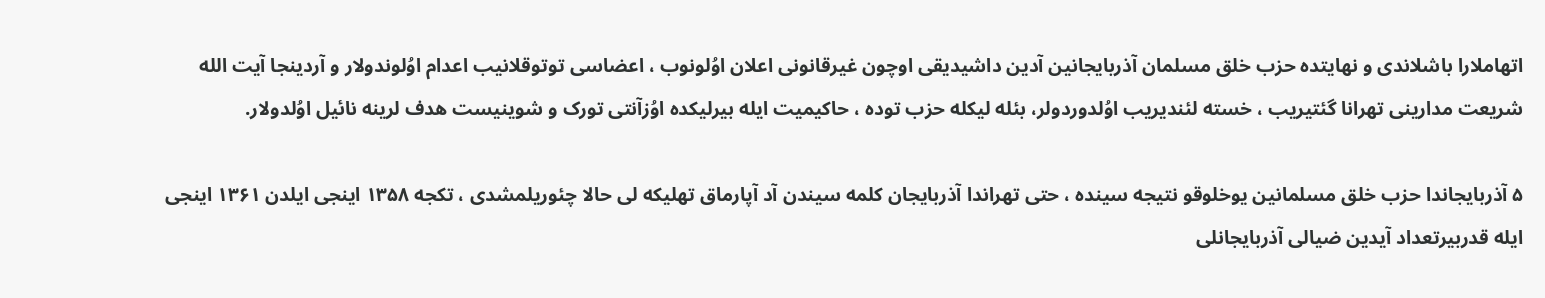اتهاملارا باشلاندی و نهایتده حزب خلق مسلمان آذربایجانین آدین داشیدیقی اوچون غیرقانونی اعلان اوُلونوب ، اعضاسی توتوقلانیب اعدام اوُلوندولار و آردینجا آیت الله شریعت مدارینی تهرانا گئتیریب ، خسته لئندیریب اوُلدوردولر، بئله لیکله حزب توده ، حاکیمیت ایله بیرلیکده اوُزآنتی تورک و شوینیست هدف لرینه نائیل اوُلدولار.

۵ آذربایجاندا حزب خلق مسلمانین یوخلوقو نتیجه سینده ، حتی تهراندا آذربایجان کلمه سیندن آد آپارماق تهلیکه لی حالا چئوریلمشدی ، تکجه ۱۳۵۸ اینجی ایلدن ۱۳۶۱ اینجی ایله قدربیرتعداد آیدین ضیالی آذربایجانلی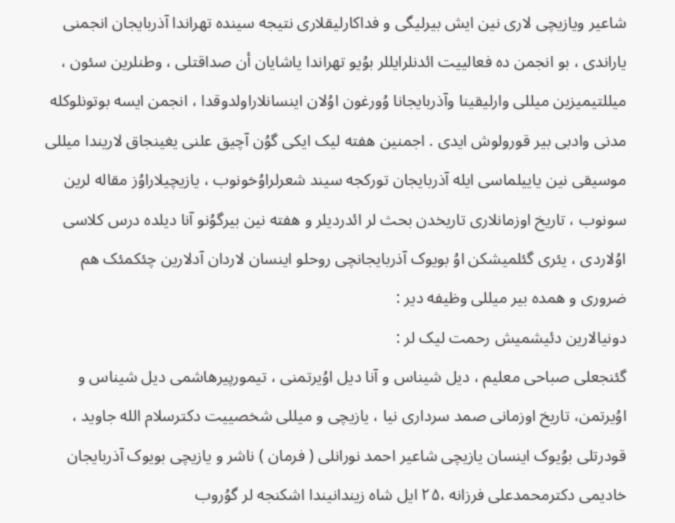شاعیر ویازیچی لاری نین ایش بیرلیگی و فداکارلیقلاری نتیجه سینده تهراندا آذربایجان انجمنی یاراندی ، بو انجمن ده فعالییت ائدنلرایللر بوُیو تهراندا یاشایان أن صداقتلی ، وطنلرین سئون ، میللتیمیزین میللی وارلیقینا وآذربایجانا وُورغون اوُلان اینسانلاراولدوقدا ، انجمن ایسه بوتونلوکله مدنی وادبی بیر قورولوش ایدی . اجمنین هفته لیک ایکی گوُن آچیق علنی یغینجاق لاریندا میللی موسیقی نین یاییلماسی ایله آذربایجان تورکجه سیند شعرلراوُخونوب ، یازیچیلاراوُز مقاله لرین سونوب ، تاریخ اوزمانلاری تاریخدن بحث لر ائدردیلر و هفته نین بیرگوُنو آنا دیلده درس کلاسی اوُلاردی ، یئری گئلمیشکن اوُ بویوک آذربایجانچی روحلو اینسان لاردان آدلارین چئکمئک هم ضروری و همده بیر میللی وظیفه دیر :
دونیالارین دئیشمیش رحمت لیک لر :
گئنجعلی صباحی معلیم ، دیل شیناس و آنا دیل اوُیرتمنی ، تیمورپیرهاشمی دیل شیناس و اوُیرتمن، تاریخ اوزمانی صمد سرداری نیا ، یازیچی و میللی شخصییت دکترسلام الله جاوید ، قودرتلی بوُیوک اینسان یازیچی شاعیر احمد نورانلی ( فرمان ) ناشر و یازیچی بویوک آذربایجان خادیمی دکترمحمدعلی فرزانه ،۲۵ ایل شاه زیندانیندا اشکنجه لر گوُروب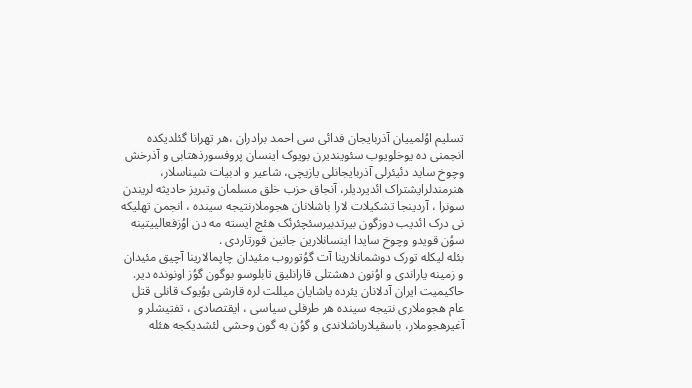تسلیم اوُلمییان آذربایجان فدائی سی احمد برادران ،هر تهرانا گئلدیکده انجمنی ده یوخلویوب سئویندیرن بویوک اینسان پروفسورذهتابی و آذرخش وچوخ ساید دئیئرلی آذربایجانلی یازیچی، شاعیر و ادبیات شیناسلار، هنرمندلرایشتراک ائدیردیلر، آنجاق حزب خلق مسلمان وتبریز حادیثه لریندن سونرا ، آردینجا تشکیلات لارا باشلانان هجوملارنتیجه سینده ، انجمن تهلیکه نی درک ائدیب دوزگون بیرتدبیرسئچئرئک هئچ ایسته مه دن اوُزفعالییتینه سوُن قویدو وچوخ سایدا اینسانلارین جانین قورتاردی .
بئله لیکله تورک دوشمانلارینا آت گوُتوروب مئیدان چاپمالارینا آچیق مئیدان و زمینه یاراندی و اوُنون دهشتلی قارانلیق تابلوسو بوگون گوُز اونونده دیر. حاکیمیت ایران آدلانان یئرده یاشایان میللت لره قارشی بوُیوک قانلی قتل عام هجوملاری نتیجه سینده هر طرفلی سیاسی ، ایقتصادی ، تفتیشلر و آغیرهجوملار، باسقیلارباشلاندی و گوُن به گون وحشی لئشدیکجه هئله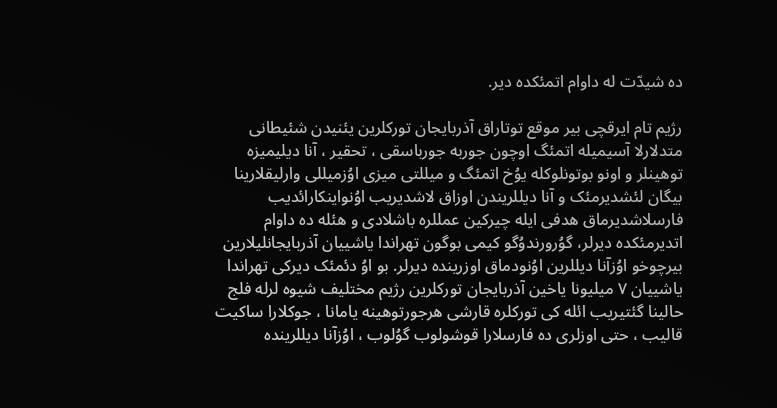ده شیدّت له داوام اتمئکده دیر.

رژیم تام ایرقچی بیر موقع توتاراق آذربایجان تورکلرین یئنیدن شئیطانی متدلارلا آسیمیله اتمئگ اوچون جوربه جورباسقی ، تحقیر ، آنا دیلیمیزه توهینلر و اونو بوتونلوکله یوُخ اتمئگ و میللتی میزی اوُزمیللی وارلیقلارینا بیگان لئشدیرمئک و آنا دیللریندن اوزاق لاشدیریب اوُنواینکارائدیب فارسلاشدیرماق هدفی ایله چیرکین عمللره باشلادی و هئله ده داوام اتدیرمئکده دیرلر، گوُرورندوُگو کیمی بوگون تهراندا یاشییان آذربایجانلیلارین بیرچوخو اوُزآنا دیللرین اوُنودماق اوزرینده دیرلر. بو اوُ دئمئک دیرکی تهراندا یاشییان ۷ میلیونا یاخین آذربایجان تورکلرین رژیم مختلیف شیوه لرله فلج حالینا گئتیریب ائله کی تورکلره قارشی هرجورتوهینه یامانا ، جوکلارا ساکیت قالیب ، حتی اوزلری ده فارسلارا قوشولوب گوُلوب ، اوُزآنا دیللرینده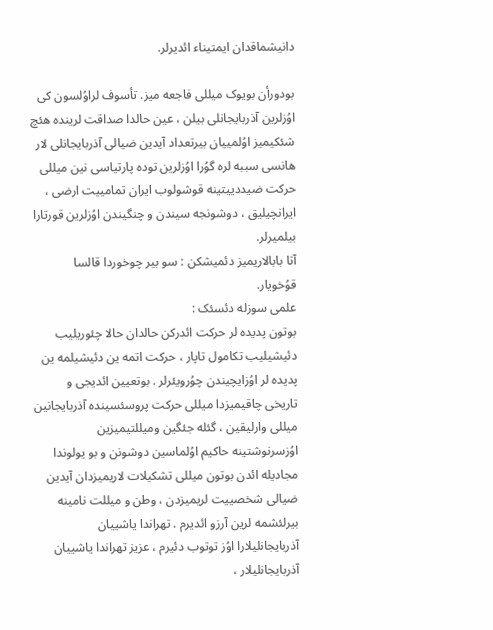دانیشماقدان ایمتیناء ائدیرلر.

بودورأن بویوک میللی فاجعه میز. تأسوف لراوُلسون کی اوُزلرین آذربایجانلی بیلن ، عین حالدا صداقت لرینده هئچ شئکیمیز اوُلمییان بیرتعداد آیدین ضیالی آذربایجانلی لار هانسی سببه لره گوُرا اوُزلرین توده پارتیاسی نین میللی حرکت ضیددییتینه قوشولوب ایران تمامییت ارضی ، ایرانچیلیق ، دوشونجه سیندن و چنگیندن اوُزلرین قورتارا بیلمیرلر.
آتا بابالاریمیز دئمیشکن : سو بیر چوخوردا قالسا قوُخویار.
علمی سوزله دئسئک :
بوتون پدیده لر حرکت ائدرکن حالدان حالا چئوریلیب دئیشیلیب تکامول تاپار ، حرکت اتمه ین دئیشیلمه ین پدیده لر اوُزایچیندن چوُرویئرلر . بوتعیین ائدیجی و تاریخی چاقیمیزدا میللی حرکت پروسئسینده آذربایجانین میللی وارلیقین ، گئله جئگین ومیللتیمیزین اوُزسرنوشتینه حاکیم اوُلماسین دوشونن و بو یولوندا مجادیله ائدن بوتون میللی تشکیلات لاریمیزدان آیدین ضیالی شخصییت لریمیزدن ، وطن و میللت نامینه بیرلئشمه لرین آرزو ائدیرم . تهراندا یاشییان آذربایجانلیلارا اوُز توتوب دئیرم ، عزیز تهراندا یاشییان آذربایجانلیلار ،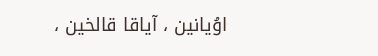اوُیانین ، آیاقا قالخین ،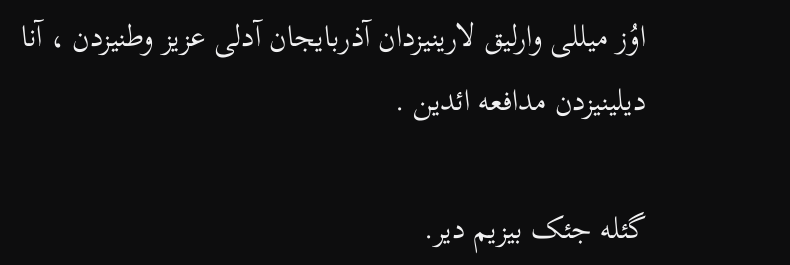اوُز میللی وارلیق لارینیزدان آذربایجان آدلی عزیز وطنیزدن ، آنا دیلینیزدن مدافعه ائدین .

گئله جئک بیزیم دیر.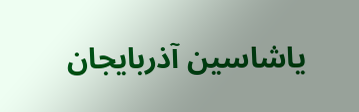یاشاسین آذربایجان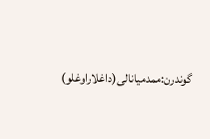گوندرن:ممدمیانالی(داغلاراوغلو)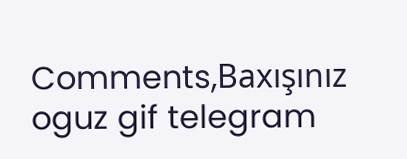Comments,Baxışınız
oguz gif telegram